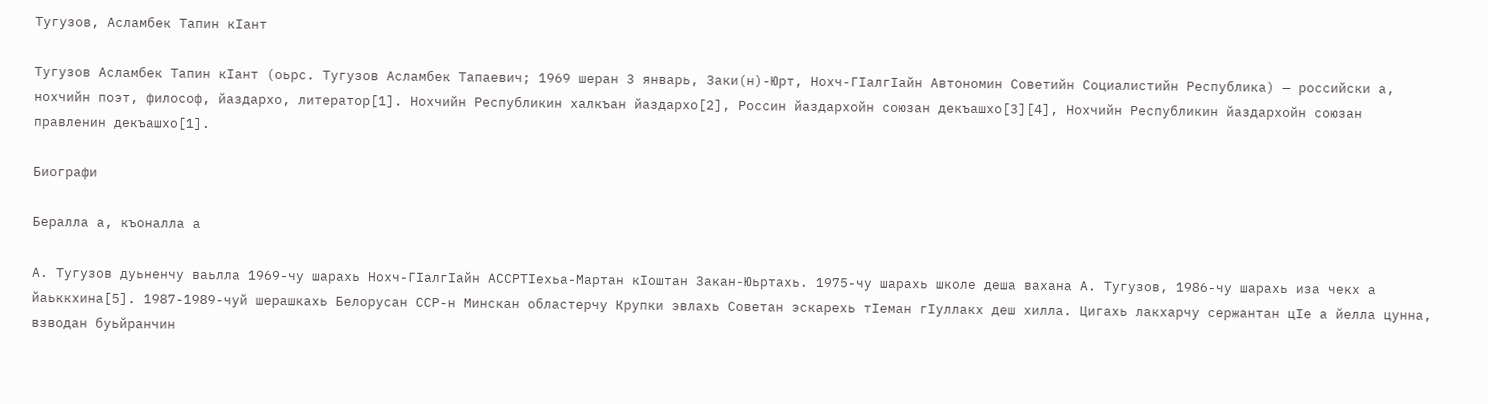Тугузов, Асламбек Тапин кӀант

Тугузов Асламбек Тапин кӀант (оьрс. Тугузов Асламбек Тапаевич; 1969 шеран 3 январь, Заки(н)-Юрт, Нохч-ГӀалгӀайн Автономин Советийн Социалистийн Республика) — российски а, нохчийн поэт, философ, йаздархо, литератор[1]. Нохчийн Республикин халкъан йаздархо[2], Россин йаздархойн союзан декъашхо[3][4], Нохчийн Республикин йаздархойн союзан правленин декъашхо[1].

Биографи

Бералла а, къоналла а

А. Тугузов дуьненчу ваьлла 1969-чу шарахь Нохч-ГӀалгӀайн АССРТӀехьа-Мартан кӀоштан Закан-Юьртахь. 1975-чу шарахь школе деша вахана А. Тугузов, 1986-чу шарахь иза чекх а йаьккхина[5]. 1987-1989-чуй шерашкахь Белорусан ССР-н Минскан областерчу Крупки эвлахь Советан эскарехь тӀеман гӀуллакх деш хилла. Цигахь лакхарчу сержантан цӀе а йелла цунна, взводан буьйранчин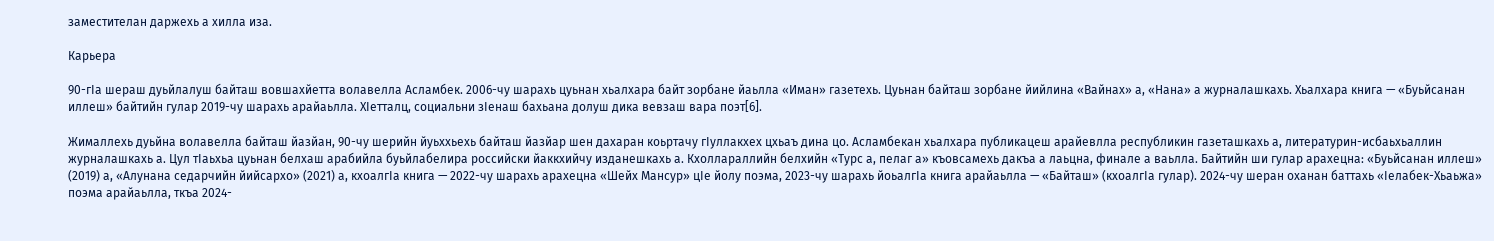заместителан даржехь а хилла иза.

Карьера

90-гӀа шераш дуьйлалуш байташ вовшахйетта волавелла Асламбек. 2006-чу шарахь цуьнан хьалхара байт зорбане йаьлла «Иман» газетехь. Цуьнан байташ зорбане йийлина «Вайнах» а, «Нана» а журналашкахь. Хьалхара книга — «Буьйсанан иллеш» байтийн гулар 2019-чу шарахь арайаьлла. ХӀетталц, социальни зӀенаш бахьана долуш дика вевзаш вара поэт[6].

Жималлехь дуьйна волавелла байташ йазйан, 90-чу шерийн йуьххьехь байташ йазйар шен дахаран коьртачу гӀуллакхех цхьаъ дина цо. Асламбекан хьалхара публикацеш арайевлла республикин газеташкахь а, литературин-исбаьхьаллин журналашкахь а. Цул тӀаьхьа цуьнан белхаш арабийла буьйлабелира российски йаккхийчу изданешкахь а. Кхоллараллийн белхийн «Турс а, пелаг а» къовсамехь дакъа а лаьцна, финале а ваьлла. Байтийн ши гулар арахецна: «Буьйсанан иллеш» (2019) а, «Алунана седарчийн йийсархо» (2021) а, кхоалгӀа книга — 2022-чу шарахь арахецна «Шейх Мансур» цӀе йолу поэма, 2023-чу шарахь йоьалгӀа книга арайаьлла — «Байташ» (кхоалгӀа гулар). 2024-чу шеран оханан баттахь «Ӏелабек-Хьаьжа» поэма арайаьлла, ткъа 2024-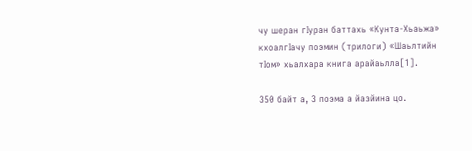чу шеран гӀуран баттахь «Кунта-Хьаьжа» кхоалгӀачу поэмин (трилоги) «Шаьлтийн тӀом» хьалхара книга арайаьлла[1].

350 байт а, 3 поэма а йазйина цо.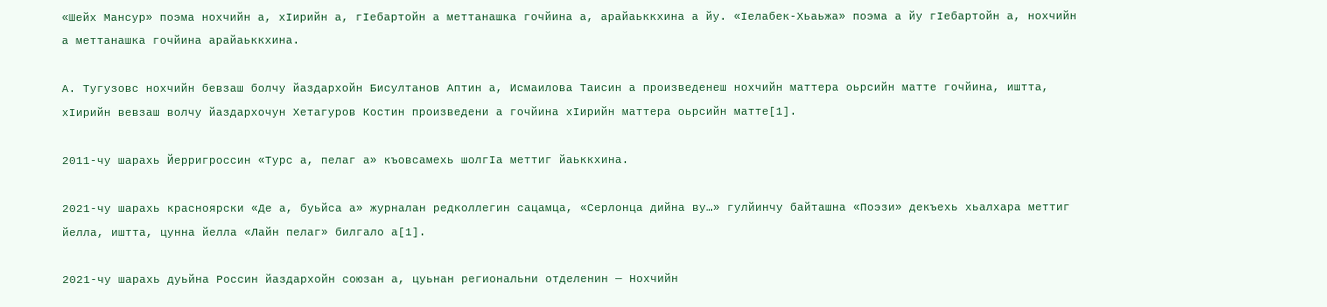«Шейх Мансур» поэма нохчийн а, хӀирийн а, гӀебартойн а меттанашка гочйина а, арайаьккхина а йу. «Ӏелабек-Хьаьжа» поэма а йу гӀебартойн а, нохчийн а меттанашка гочйина арайаьккхина.

А. Тугузовс нохчийн бевзаш болчу йаздархойн Бисултанов Аптин а, Исмаилова Таисин а произведенеш нохчийн маттера оьрсийн матте гочйина, иштта, хӀирийн вевзаш волчу йаздархочун Хетагуров Костин произведени а гочйина хӀирийн маттера оьрсийн матте[1].

2011-чу шарахь Йерригроссин «Турс а, пелаг а» къовсамехь шолгӀа меттиг йаьккхина.

2021-чу шарахь красноярски «Де а, буьйса а» журналан редколлегин сацамца, «Серлонца дийна ву…» гулйинчу байташна «Поэзи» декъехь хьалхара меттиг йелла, иштта, цунна йелла «Лайн пелаг» билгало а[1].

2021-чу шарахь дуьйна Россин йаздархойн союзан а, цуьнан региональни отделенин — Нохчийн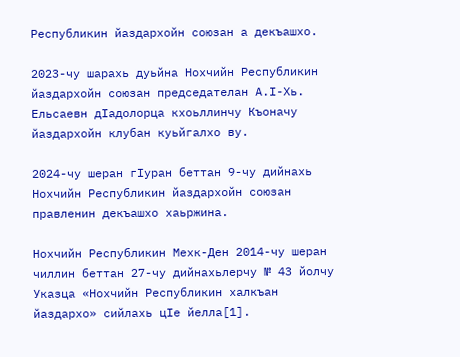Республикин йаздархойн союзан а декъашхо.

2023-чу шарахь дуьйна Нохчийн Республикин йаздархойн союзан председателан А.Ӏ-Хь. Ельсаевн дӀадолорца кхоьллинчу Къоначу йаздархойн клубан куьйгалхо ву.

2024-чу шеран гӀуран беттан 9-чу дийнахь Нохчийн Республикин йаздархойн союзан правленин декъашхо хаьржина.

Нохчийн Республикин Мехк-Ден 2014-чу шеран чиллин беттан 27-чу дийнахьлерчу № 43 йолчу Указца «Нохчийн Республикин халкъан йаздархо» сийлахь цӀе йелла[1].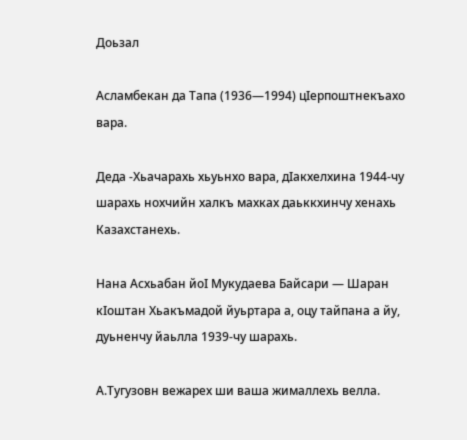Доьзал

Асламбекан да Тапа (1936—1994) цӀерпоштнекъахо вара.

Деда -Хьачарахь хьуьнхо вара, дӀакхелхина 1944-чу шарахь нохчийн халкъ махках даьккхинчу хенахь Казахстанехь.

Нана Асхьабан йоӀ Мукудаева Байсари — Шаран кӀоштан Хьакъмадой йуьртара а, оцу тайпана а йу, дуьненчу йаьлла 1939-чу шарахь.

А.Тугузовн вежарех ши ваша жималлехь велла.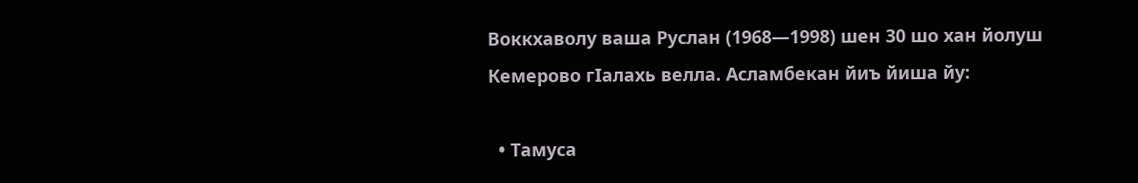Воккхаволу ваша Руслан (1968—1998) шен 30 шо хан йолуш Кемерово гӀалахь велла. Асламбекан йиъ йиша йу:

  • Тамуса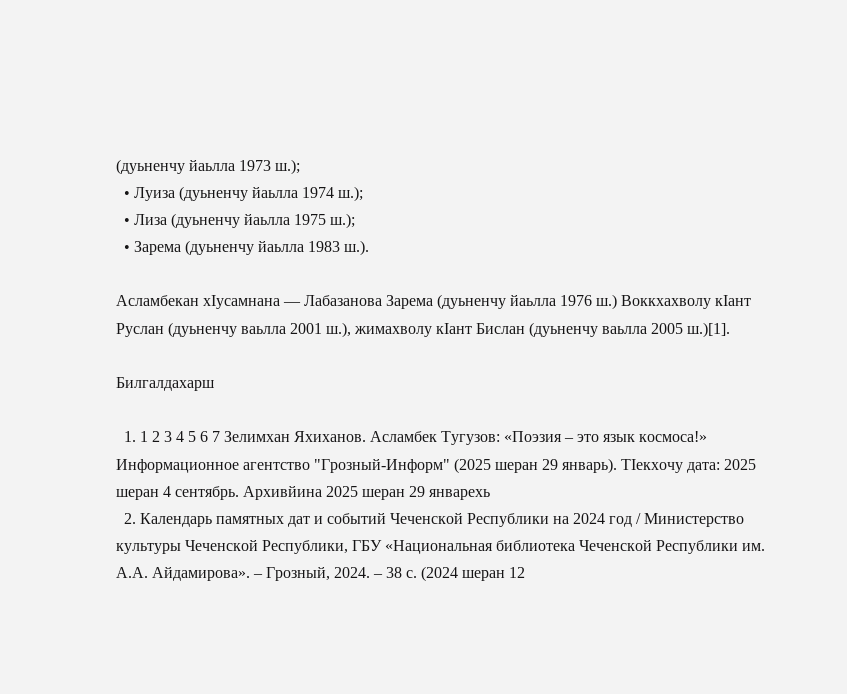(дуьненчу йаьлла 1973 ш.);
  • Луиза (дуьненчу йаьлла 1974 ш.);
  • Лиза (дуьненчу йаьлла 1975 ш.);
  • Зарема (дуьненчу йаьлла 1983 ш.).

Асламбекан хӀусамнана — Лабазанова Зарема (дуьненчу йаьлла 1976 ш.) Воккхахволу кӀант Руслан (дуьненчу ваьлла 2001 ш.), жимахволу кӀант Бислан (дуьненчу ваьлла 2005 ш.)[1].

Билгалдахарш

  1. 1 2 3 4 5 6 7 Зелимхан Яхиханов. Асламбек Тугузов: «Поэзия – это язык космоса!» Информационное агентство "Грозный-Информ" (2025 шеран 29 январь). ТӀекхочу дата: 2025 шеран 4 сентябрь. Архивйина 2025 шеран 29 январехь
  2. Календарь памятных дат и событий Чеченской Республики на 2024 год / Министерство культуры Чеченской Республики, ГБУ «Национальная библиотека Чеченской Республики им. А.А. Айдамирова». – Грозный, 2024. – 38 с. (2024 шеран 12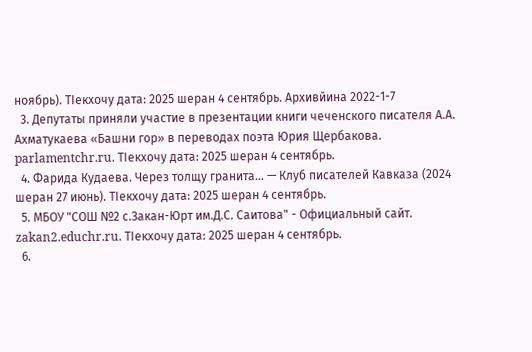ноябрь). ТӀекхочу дата: 2025 шеран 4 сентябрь. Архивйина 2022-1-7
  3. Депутаты приняли участие в презентации книги чеченского писателя А.А. Ахматукаева «Башни гор» в переводах поэта Юрия Щербакова. parlamentchr.ru. ТӀекхочу дата: 2025 шеран 4 сентябрь.
  4. Фарида Кудаева. Через толщу гранита… — Клуб писателей Кавказа (2024 шеран 27 июнь). ТӀекхочу дата: 2025 шеран 4 сентябрь.
  5. МБОУ "СОШ №2 с.Закан-Юрт им.Д.С. Саитова" - Официальный сайт. zakan2.educhr.ru. ТӀекхочу дата: 2025 шеран 4 сентябрь.
  6.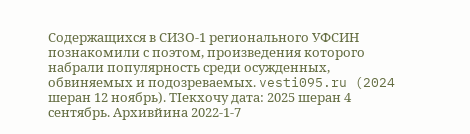Содержащихся в СИЗО-1 регионального УФСИН познакомили с поэтом, произведения которого набрали популярность среди осужденных, обвиняемых и подозреваемых. vesti095.ru (2024 шеран 12 ноябрь). ТӀекхочу дата: 2025 шеран 4 сентябрь. Архивйина 2022-1-7